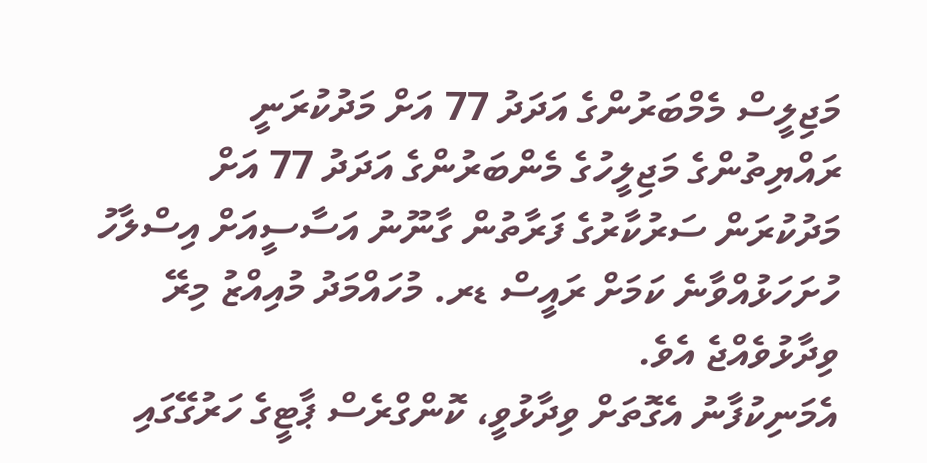މަޖިލީސް މެމްބަރުންގެ އަދަދު 77 އަށް މަދުކުރަނީ
ރައްޔިތުންގެ މަޖިލީހުގެ މެންބަރުންގެ އަދަދު 77 އަށް މަދުކުރަން ސަރުކާރުގެ ފަރާތުން ގާނޫނު އަސާސީއަށް އިސްލާހު ހުށަހަޅުއްވާނެ ކަމަށް ރައީސް ޑރ. މުހައްމަދު މުއިއްޒު މިރޭ ވިދާޅުވެއްޖެ އެވެ.
އެމަނިކުފާނު އެގޮތަށް ވިދާޅުވީ، ކޮންގްރެސް ޕާޓީގެ ހަރުގޭގައި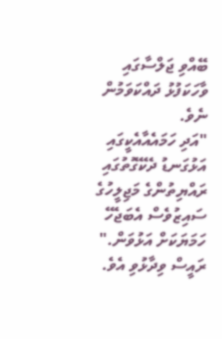ބޭއްވި ޖަލްސާގައި ވާހަކަފުޅު ދައްކަވަމުން ނެވެ.
"އަދި ހަމައެއާއެކީގައި އަޅުގަނޑު ދެކޭގޮތުގައި ރައްޔިތުންގެ މަޖިލީހުގެ ސައިޒުވެސް އެބަޖެހޭ ހަމަޔަކަށް އަޅުވަން." ރައީސް ވިދާޅުވި އެވެ.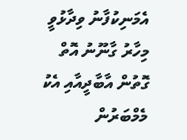އެމަނިކުފާނު ވިދާޅުވީ މިހާރު ގާނޫނު އޮތް ގޮތުން އާބާދީއާއި އެކު މެމްބަރުން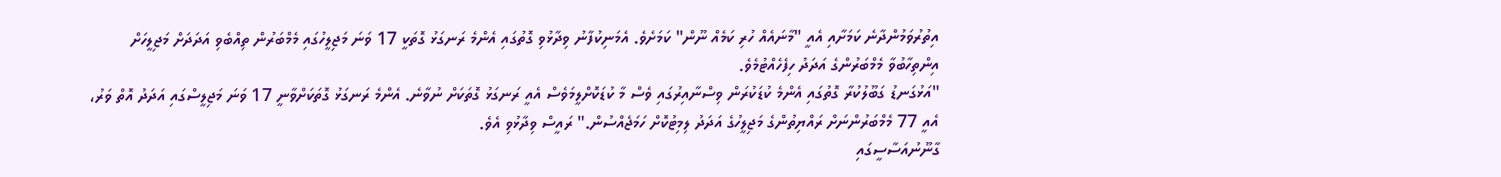އިތުރުވަމުންދާނެ ކަމަށާއި އެއީ "މާނައެއް ހުރި ކަމެއް ނޫން" ކަމަށެވެ. އެމަނިކުފާނު ވިދާޅުވި ގޮތުގައި އެންމެ ރަނގަޅު ގޮތަކީ 17 ވަނަ މަޖިލީހުގައި މެމްބަރުން ތިއްބެވި އަދަދަށް މަޖިލީހަށް އިންތިހާބުވާ މެމްބަރުންގެ އަދަދު ހިފެހެއްޓުމެވެ.
"އަޅުގަނޑު ގަބޫލުކުރާ ގޮތުގައި އެންމެ ކުޑަކުރަން ވިސްނާއިރުގައި ވެސް މާ ކުޑަކޮށްލީމަވެސް އެއީ ރަނގަޅު ގޮތަކަށް ނުވާނެ. އެންމެ ރަނގަޅު ގޮތަކަށްވާނީ 17 ވަނަ މަޖިލީސްގައި އަދަދު އޮތް ވަރު، އެއީ 77 މެމްބަރުންނަށް ރައްޔިތުންގެ މަޖިލީހުގެ އަދަދު ލިމިޓުކޮށް ހަމަޖެއްސުން." ރައީސް ވިދާޅުވި އެވެ.
ގާނޫނުއަސާސީގައި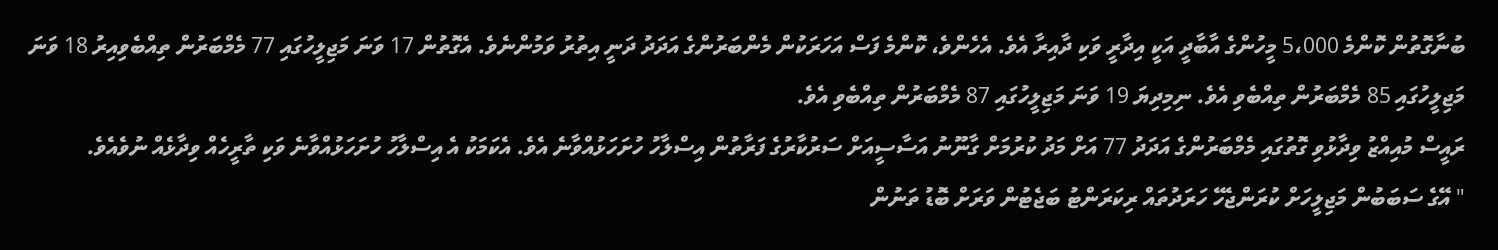ބުނާގޮތުން ކޮންމެ 5،000 މީހުންގެ އާބާދީ އަކީ އިދާރީ ވަކި ދާއިރާ އެވެ. އެހެންވެ، ކޮންމެ ފަސް އަހަރަކުން މެންބަރުންގެ އަދަދު ދަނީ އިތުރު ވަމުންނެވެ. އެގޮތުން 17 ވަނަ މަޖިލީހުގައި 77 މެމްބަރުން ތިއްބެވިއިރު 18 ވަނަ މަޖިލީހުގައި 85 މެމްބަރުން ތިއްބެވި އެވެ. ނިމިދިޔަ 19 ވަނަ މަޖިލީހުގައި 87 މެމްބަރުން ތިއްބެވި އެވެ.
ރައީސް މުއިއްޒު ވިދާޅުވި ގޮތުގައި މެމްބަރުންގެ އަދަދު 77 އަށް މަދު ކުރުމަށް ގާނޫނު އަސާސީއަށް ސަރުކާރުގެ ފަރާތުން އިސްލާހު ހުށަހަޅުއްވާނެ އެވެ. އެކަމަކު އެ އިސްލާހު ހުށަހަޅުއްވާނެ ވަކި ތާރީހެއް ވިދާޅެއް ނުވެއެވެ.
" އޭގެ ސަބަބުން މަޖިލީހަށް ކުރަންޖެހޭ ހަރަދުތައް ރިކަރަންޓު ބަޖެޓުން ވަރަށް ބޮޑު ތަނުން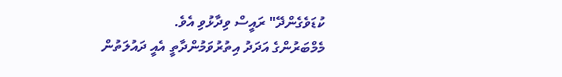ކުޑަވެގެންދޭ" ރައީސް ވިދާޅުވި އެވެ.
މެމްބަރުންގެ އަދަދު އިތުރުވަމުންދާތީ އެއީ ދައުލަތުން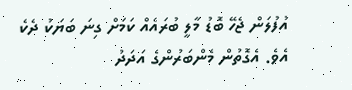އުފުލަން ޖެހޭ ބޮޑު މާލީ ބުރައެއް ކަމަށް ގިނަ ބަޔަކު ދެކެ އެވެ. އެގޮތުން މެންބަރުންގެ އަދަދު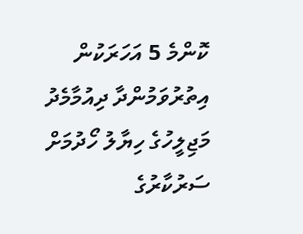ކޮންމެ 5 އަހަރަކުން އިތުރުވަމުންދާ ދިއުމާމެދު މަޖިލީހުގެ ހިޔާލު ހޯދުމަށް ސަރުކާރުގެ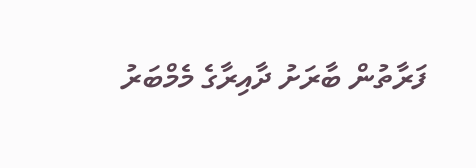ފަރާތުން ބާރަށު ދާއިރާގެ މެމްބަރު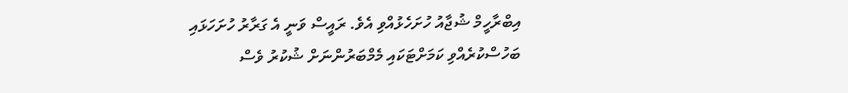އިބްރާހީމް ޝުޖާއު ހުށަހެޅުއްވި އެވެ. ރައީސް ވަނީ އެ ގަރާރު ހުށަހަޅައި ބަހުސްކުރެއްވި ކަމަށްޓަކައި މެމްބަރުންނަށް ޝުކުރު ވެސް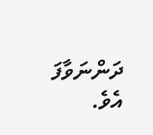ދަންނަވާފަ އެވެ.